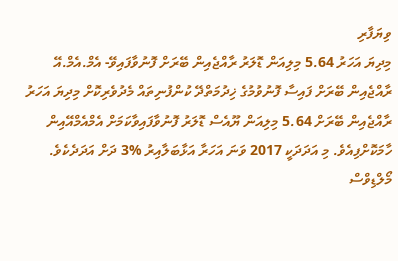ވިޔަފާރި
މިދިޔަ އަހަރު 5.64 މިލިއަން ޑޮލަރު ރާއްޖެއިން ބޭރަށް ފޮނުވާފައިވޭ- އެމް.އެމް.އޭ
ރާއްޖެއިން ބޭރަށް ފައިސާ ފޮނުވުމުގެ ޚިދުމަތްދޭ ކުންފުނިތައް މެދުވެރިކޮށް މިދިޔަ އަހަރު ރާއްޖެއިން ބޭރަށް 5.64 މިލިއަން ޔޫއެސް ޑޮލަރު ފޮނުވާފައިވާކަމަށް އެމްއެމްއޭއިން ހާމަކޮށްފިއެވެ. މި އަދަދަކީ 2017 ވަނަ އަހަރާ އަޅާބަލާއިރު %3 ދަށް އަދަދެކެވެ.
މޯލްޑިވްސް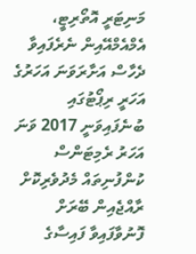މަނިޓަރީ އޮތޯރިޓީ، އެމްއެމްއޭއިން ނެރެފައިވާ ދެހާސް އަށާރަވަނަ އަހަރުގެ އަހަރީ ރިޕޯޓުގައި ބުނެފައިވަނީ 2017 ވަނަ އަހަރު ރެމިޓަންސް ކުންފުނިތައް މެދުވެރިކޮށް ރާއްޖެއިން ބޭރަށް ފޮނުވާފައިވާ ފައިސާގެ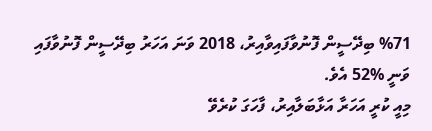%71 ބިދޭސީން ފޮނުވާފައިވާއިރު، 2018 ވަނަ އަހަރު ބިދޭސީން ފޮނުވާފައި ވަނީ %52 އެވެ.
މިއީ ކުރީ އަހަރާ އަޅާބަލާއިރު، ފާހަގަ ކުރެވޭ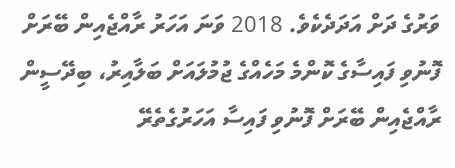ވަރުގެ ދަށް އަދަދެކެވެ. 2018 ވަނަ އަހަރު ރާއްޖެއިން ބޭރަށް ފޮނުވި ފައިސާގެ ކޮންމެ މަހެއްގެ ޖުމުލައަށް ބަލާއިރު، ބިދޭސީން ރާއްޖެއިން ބޭރަށް ފޮނުވި ފައިސާ އަހަރުގެތެރޭ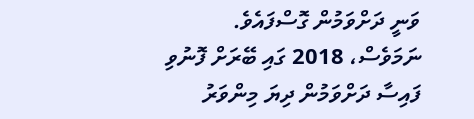ވަނީ ދަށްވަމުން ގޮސްފައެވެ.
ނަމަވެސް، 2018 ގައި ބޭރަށް ފޮނުވި ފައިސާ ދަށްވަމުން ދިޔަ މިންވަރު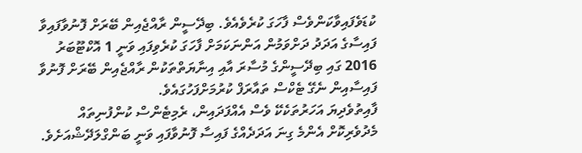ކުޑަވެފައިވާކަންވެސް ފާހަގަ ކުރެވެއެވެ. ބިދޭސީން ރާއްޖެއިން ބޭރަށް ފޮނުވާފައިވާ ފައިސާގެ އަދަދު ދަށްވަމުން އަންނަކަމަށް ފާހަގަ ކުރެވިފައި ވަނީ 1 އޮކްޓޫބަރު 2016 ގައި ބިދޭސީންގެ މުސާރަ އާއި އިނާޔަތްތަކުން ރާއްޖެއިން ބޭރަށް ފޮނުވާ ފައިސާއިން ނެގޭ ޓެކްސް ތައާރަފް ކުރުމަށްފަހުގައެވެ.
ފާއިތުވެދިޔަ އަހަރުތަކެކޭ ވެސް އެއްފަދައިން، ރެމިޓެންސް ކުންފުނިތައް މެދުވެރިކޮށް އެންމެ ގިނަ އަދަދެއްގެ ފައިސާ ފޮނުވާފައި ވަނީ ބަންގްލަދޭޝްއަށެވެ.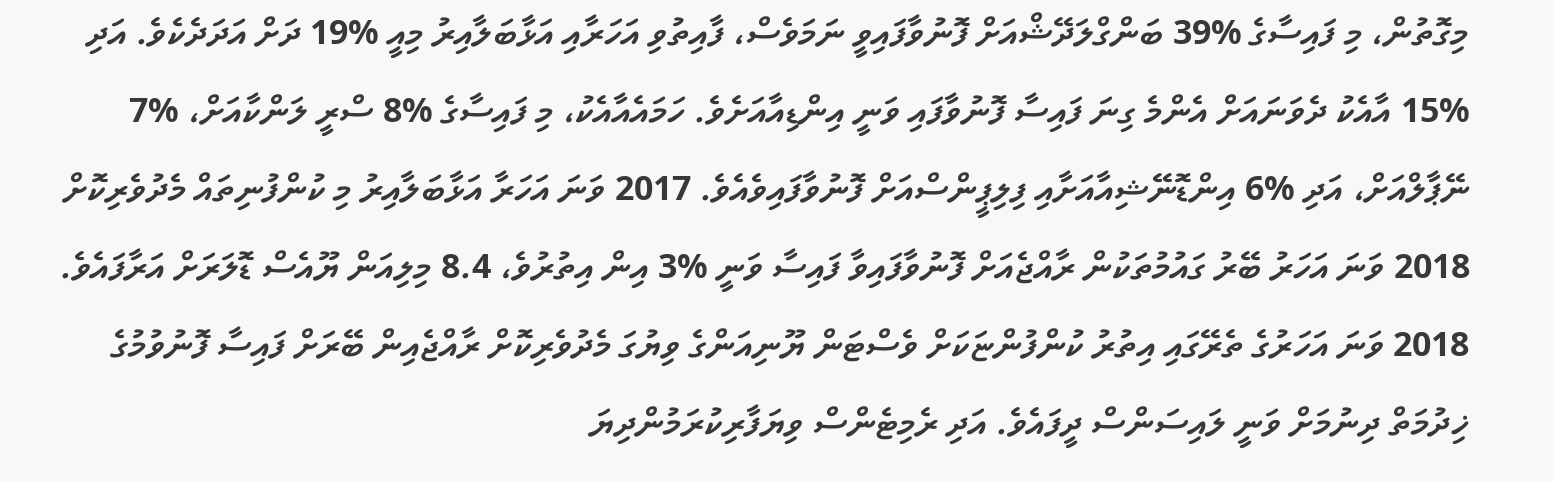މިގޮތުން، މި ފައިސާގެ %39 ބަންގްލަދޭޝްއަށް ފޮނުވާފައިވީ ނަމަވެސް، ފާއިތުވި އަހަރާއި އަޅާބަލާއިރު މިއީ %19 ދަށް އަދަދެކެވެ. އަދި %15 އާއެކު ދެވަނައަށް އެންމެ ގިނަ ފައިސާ ފޮނުވާފައި ވަނީ އިންޑިއާއަށެވެ. ހަމައެއާއެކު، މި ފައިސާގެ %8 ސްރީ ލަންކާއަށް، %7 ނޭޕާލްއަށް، އަދި %6 އިންޑޮނޭޝިއާއަށާއި ފިލިޕީންސްއަށް ފޮނުވާފައިވެއެވެ. 2017 ވަނަ އަހަރާ އަޅާބަލާއިރު މި ކުންފުނިތައް މެދުވެރިކޮށް 2018 ވަނަ އަހަރު ބޭރު ގައުމުތަކުން ރާއްޖެއަށް ފޮނުވާފައިވާ ފައިސާ ވަނީ %3 އިން އިތުރުވެ، 8.4 މިލިއަން ޔޫއެސް ޑޮލަރަށް އަރާފައެވެ.
2018 ވަނަ އަހަރުގެ ތެރޭގައި އިތުރު ކުންފުންޏަކަށް ވެސްޓަން ޔޫނިއަންގެ ވިޔުގަ މެދުވެރިކޮށް ރާއްޖެއިން ބޭރަށް ފައިސާ ފޮނުވުމުގެ ޚިދުމަތް ދިނުމަށް ވަނީ ލައިސަންސް ދީފައެވެ. އަދި ރެމިޓެންސް ވިޔަފާރިކުރަމުންދިޔަ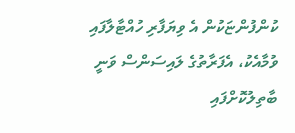ކުންފުންޏަކުން އެ ވިޔަފާރި ހުއްޓާލާފައި ވުމާއެކު، އެފަރާތުގެ ލައިސަންސް ވަނީ ބާތިލުކޮށްފައި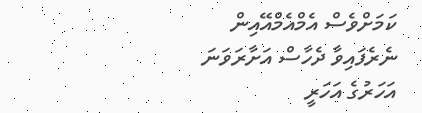ކަމަށްވެސް އެމްއެމްއޭއިން ނެރެފައިވާ ދެހާސް އަށާރަވަނަ އަހަރުގެ އަހަރީ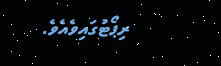ރިޕޯޓުގައިވެއެވެ.